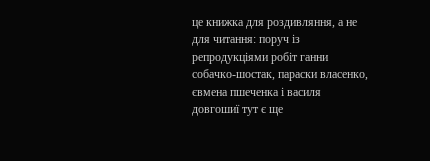це книжка для роздивляння, а не для читання: поруч із репродукціями робіт ганни собачко-шостак, параски власенко, євмена пшеченка і василя довгошиї тут є ще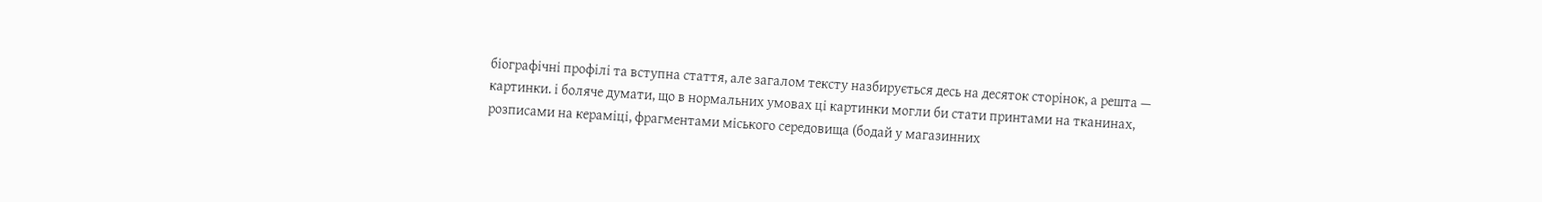біографічні профілі та вступна стаття, але загалом тексту назбирується десь на десяток сторінок, а решта — картинки. і боляче думати, що в нормальних умовах ці картинки могли би стати принтами на тканинах, розписами на кераміці, фрагментами міського середовища (бодай у магазинних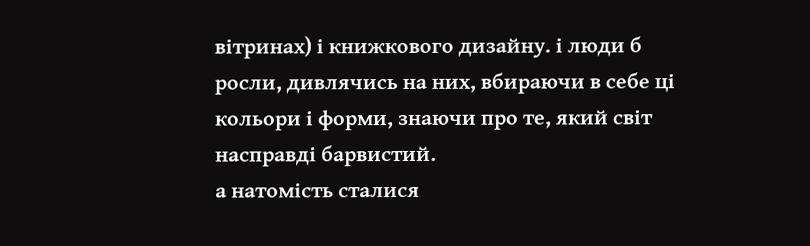вітринах) і книжкового дизайну. і люди б росли, дивлячись на них, вбираючи в себе ці кольори і форми, знаючи про те, який світ насправді барвистий.
а натомість сталися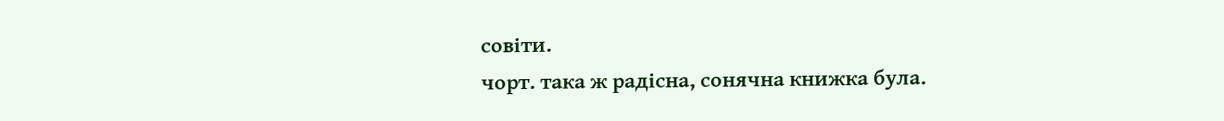совіти.
чорт. така ж радісна, сонячна книжка була.